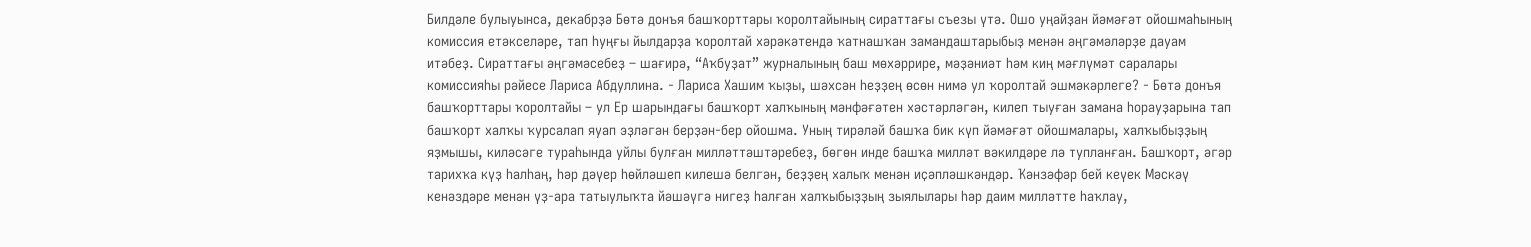Билдәле булыуынса, декабрҙә Бөтә донъя башҡорттары ҡоролтайының сираттағы съезы үтә. Ошо уңайҙан йәмәғәт ойошмаһының комиссия етәкселәре, тап һуңғы йылдарҙа ҡоролтай хәрәкәтендә ҡатнашҡан замандаштарыбыҙ менән әңгәмәләрҙе дауам итәбеҙ. Сираттағы әңгәмәсебеҙ – шағирә, “Аҡбуҙат” журналының баш мөхәррире, мәҙәниәт һәм киң мәғлүмәт саралары комиссияһы рәйесе Лариса Абдуллина. - Лариса Хашим ҡыҙы, шәхсән һеҙҙең өсөн нимә ул ҡоролтай эшмәкәрлеге? - Бөтә донъя башҡорттары ҡоролтайы – ул Ер шарындағы башҡорт халҡының мәнфәғәтен хәстәрләгән, килеп тыуған замана һорауҙарына тап башҡорт халҡы ҡурсалап яуап эҙләгән берҙән-бер ойошма. Уның тирәләй башҡа бик күп йәмәғәт ойошмалары, халҡыбыҙҙың яҙмышы, киләсәге тураһында уйлы булған милләттәштәребеҙ, бөгөн инде башҡа милләт вәкилдәре лә тупланған. Башҡорт, әгәр тарихҡа күҙ һалһаң, һәр дәүер һөйләшеп килешә белгән, беҙҙең халыҡ менән иҫәпләшкәндәр. Ҡәнзәфәр бей кеүек Мәскәү кенәздәре менән үҙ-ара татыулыҡта йәшәүгә нигеҙ һалған халҡыбыҙҙың зыялылары һәр даим милләтте һаҡлау,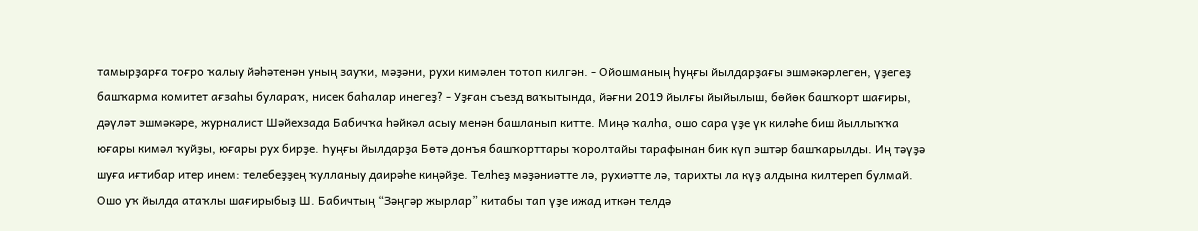тамырҙарға тоғро ҡалыу йәһәтенән уның зауҡи, мәҙәни, рухи кимәлен тотоп килгән. - Ойошманың һуңғы йылдарҙағы эшмәкәрлеген, үҙегеҙ башҡарма комитет ағзаһы булараҡ, нисек баһалар инегеҙ? - Уҙған съезд ваҡытында, йәғни 2019 йылғы йыйылыш, бөйөк башҡорт шағиры, дәүләт эшмәкәре, журналист Шәйехзада Бабичҡа һәйкәл асыу менән башланып китте. Миңә ҡалһа, ошо сара үҙе үк киләһе биш йыллыҡҡа юғары кимәл ҡуйҙы, юғары рух бирҙе. Һуңғы йылдарҙа Бөтә донъя башҡорттары ҡоролтайы тарафынан бик күп эштәр башҡарылды. Иң тәүҙә шуға иғтибар итер инем: телебеҙҙең ҡулланыу даирәһе киңәйҙе. Телһеҙ мәҙәниәтте лә, рухиәтте лә, тарихты ла күҙ алдына килтереп булмай. Ошо уҡ йылда атаҡлы шағирыбыҙ Ш. Бабичтың “Зәңгәр жырлар” китабы тап үҙе ижад иткән телдә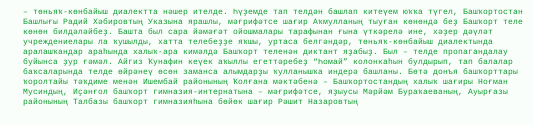– төньяҡ-көнбайыш диалектта нәшер ителде. Һүҙемде тап телдән башлап китеүем юҡҡа түгел, Башҡортостан Башлығы Радий Хәбировтың Указына ярашлы, мәғрифәтсе шағир Аҡмулланың тыуған көнөндә беҙ Башҡорт теле көнөн билдәләйбеҙ. Башта был сара йәмәғәт ойошмалары тарафынан ғына үткәрелә ине, хәҙер дәүләт учреждениелары ла ҡушылды, хатта телебеҙҙе яҡшы, уртаса белгәндәр, төньяҡ-көнбайыш диалектында аралашҡандар араһында халыҡ-ара кимәлдә Башҡорт теленән диктант яҙабыҙ. Был – телде пропагандалау буйынса ҙур ғәмәл. Айгиз Ҡунафин кеүек аҡыллы егеттәребеҙ “Һомай” колонкаһын булдырып, тап балалар баҡсаларында телде өйрәнеү өсөн заманса алымдарҙы ҡулланышҡа индерә башланы. Бөтә донъя башҡорттары ҡоролтайы тәҡдиме менән Ишембай районының Ҡолғана мәктәбенә – Башҡортостандың халыҡ шағиры Ноғман Мусиндың, Иҫәнғол башҡорт гимназия-интернатына – мәғрифәтсе, яҙыусы Мәрйәм Бураҡаеваның, Ауырғазы районының Талбазы башҡорт гимназияһына бөйөк шағир Рәшит Назаровтың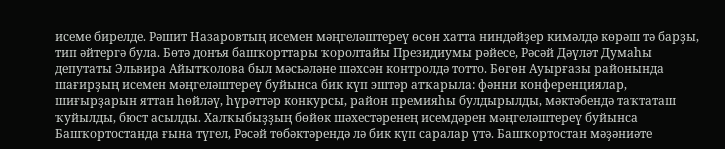исеме бирелде. Рәшит Назаровтың исемен мәңгеләштереү өсөн хатта ниндәйҙер кимәлдә көрәш тә барҙы, тип әйтергә була. Бөтә донъя башҡорттары ҡоролтайы Президиумы рәйесе, Рәсәй Дәүләт Думаһы депутаты Эльвира Айытҡолова был мәсьәләне шәхсән контролдә тотто. Бөгөн Ауырғазы районында шағирҙың исемен мәңгеләштереү буйынса бик күп эштәр атҡарыла: фәнни конференциялар, шиғырҙарын яттан һөйләү, һүрәттәр конкурсы, район премияһы булдырылды, мәктәбендә таҡтаташ ҡуйылды, бюст асылды. Халҡыбыҙҙың бөйөк шәхестәренең исемдәрен мәңгеләштереү буйынса Башҡортостанда ғына түгел, Рәсәй төбәктәрендә лә бик күп саралар үтә. Башҡортостан мәҙәниәте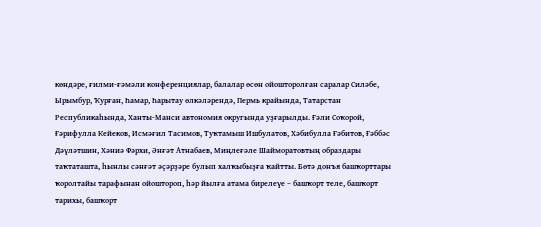көндәре, ғилми-ғәмәли конференциялар, балалар өсөн ойошторолған саралар Силәбе, Ырымбур, Ҡурған, Һамар, Һарытау өлкәләрендә, Пермь крайында, Татарстан Республикаһында, Ханты-Манси автономия округында уҙғарылды. Ғәли Соҡорой, Ғәрифулла Кейеков, Исмәғил Тасимов, Туҡтамыш Ишбулатов, Хәбибулла Ғәбитов, Ғәббәс Дәүләтшин, Хәниә Фәрхи, Әнғәт Атнабаев, Миңлеғәле Шайморатовтың образдары таҡтаташта, һынлы сәнғәт әҫәрҙәре булып халҡыбыҙға ҡайтты. Бөтә донъя башҡорттары ҡоролтайы тарафынан ойоштороп, һәр йылға атама бирелеүе – башҡорт теле, башҡорт тарихы, башҡорт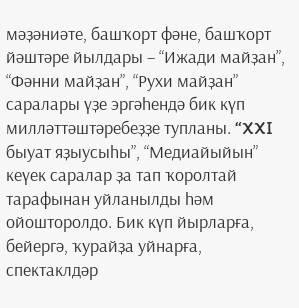мәҙәниәте, башҡорт фәне, башҡорт йәштәре йылдары – “Ижади майҙан”, “Фәнни майҙан”, “Рухи майҙан” саралары үҙе эргәһендә бик күп милләттәштәребеҙҙе тупланы. “XXI быуат яҙыусыһы”, “Медиайыйын” кеүек саралар ҙа тап ҡоролтай тарафынан уйланылды һәм ойошторолдо. Бик күп йырларға, бейергә, ҡурайҙа уйнарға, спектаклдәр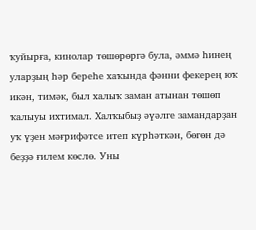ҡуйырға, кинолар төшөрөргә була, әммә һинең уларҙың һәр береһе хаҡында фәнни фекерең юҡ икән, тимәк, был халыҡ заман атынан төшөп ҡалыуы ихтимал. Халҡыбыҙ әүәлге замандарҙан уҡ үҙен мәғрифәтсе итеп күрһәткән, бөгөн дә беҙҙә ғилем көслө. Уны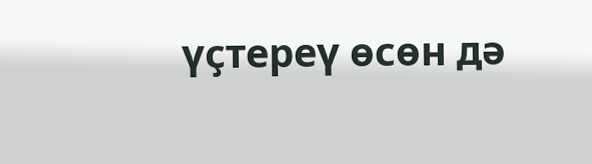үҫтереү өсөн дә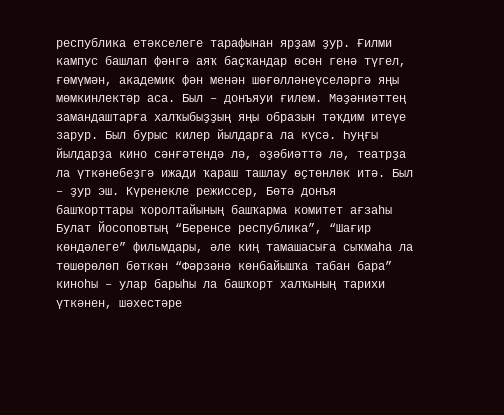республика етәкселеге тарафынан ярҙам ҙур. Ғилми кампус башлап фәнгә аяҡ баҫҡандар өсөн генә түгел, ғөмүмән, академик фән менән шөғөлләнеүселәргә яңы мөмкинлектәр аса. Был – донъяуи ғилем. Мәҙәниәттең замандаштарға халҡыбыҙҙың яңы образын тәҡдим итеүе зарур. Был бурыс килер йылдарға ла күсә. Һуңғы йылдарҙа кино сәнғәтендә лә, әҙәбиәттә лә, театрҙа ла үткәнебеҙгә ижади ҡараш ташлау өҫтөнлөк итә. Был – ҙур эш. Күренекле режиссер, Бөтә донъя башҡорттары ҡоролтайының башҡарма комитет ағзаһы Булат Йосоповтың “Беренсе республика”, “Шағир көндәлеге” фильмдары, әле киң тамашасыға сыҡмаһа ла төшөрөлөп бөткән “Фәрзәнә көнбайышҡа табан бара” киноһы – улар барыһы ла башҡорт халҡының тарихи үткәнен, шәхестәре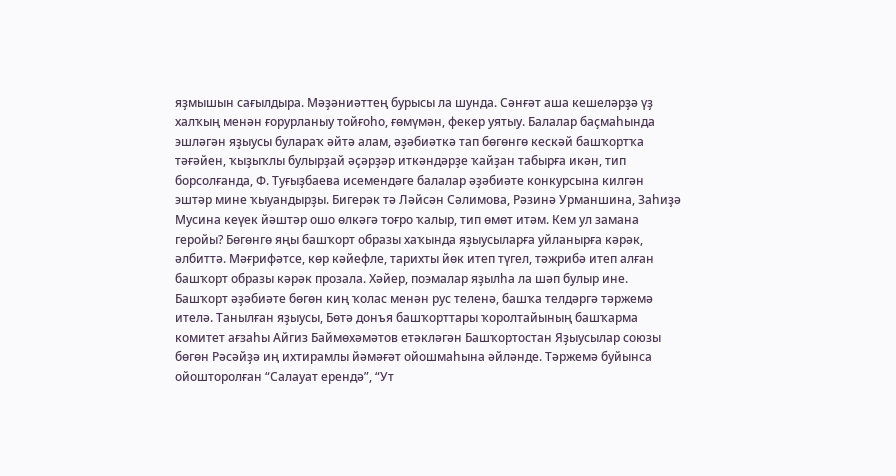яҙмышын сағылдыра. Мәҙәниәттең бурысы ла шунда. Сәнғәт аша кешеләрҙә үҙ халҡың менән ғорурланыу тойғоһо, ғөмүмән, фекер уятыу. Балалар баҫмаһында эшләгән яҙыусы булараҡ әйтә алам, әҙәбиәткә тап бөгөнгө кескәй башҡортҡа тәғәйен, ҡыҙыҡлы булырҙай әҫәрҙәр иткәндәрҙе ҡайҙан табырға икән, тип борсолғанда, Ф. Туғыҙбаева исемендәге балалар әҙәбиәте конкурсына килгән эштәр мине ҡыуандырҙы. Бигерәк тә Ләйсән Сәлимова, Рәзинә Урманшина, Заһиҙә Мусина кеүек йәштәр ошо өлкәгә тоғро ҡалыр, тип өмөт итәм. Кем ул замана геройы? Бөгөнгө яңы башҡорт образы хаҡында яҙыусыларға уйланырға кәрәк, әлбиттә. Мәғрифәтсе, көр кәйефле, тарихты йөк итеп түгел, тәжрибә итеп алған башҡорт образы кәрәк прозала. Хәйер, поэмалар яҙылһа ла шәп булыр ине. Башҡорт әҙәбиәте бөгөн киң ҡолас менән рус теленә, башҡа телдәргә тәржемә ителә. Танылған яҙыусы, Бөтә донъя башҡорттары ҡоролтайының башҡарма комитет ағзаһы Айгиз Баймөхәмәтов етәкләгән Башҡортостан Яҙыусылар союзы бөгөн Рәсәйҙә иң ихтирамлы йәмәғәт ойошмаһына әйләнде. Тәржемә буйынса ойошторолған “Салауат ерендә”, “Ут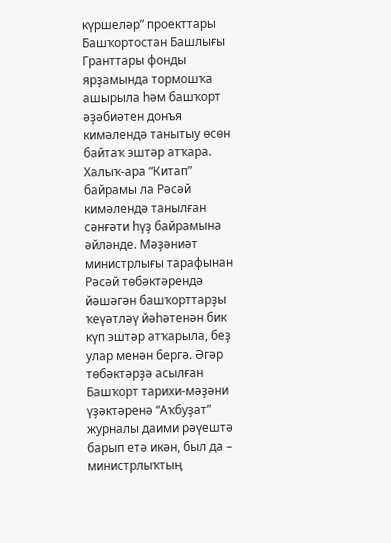күршеләр” проекттары Башҡортостан Башлығы Гранттары фонды ярҙамында тормошҡа ашырыла һәм башҡорт әҙәбиәтен донъя кимәлендә танытыу өсөн байтаҡ эштәр атҡара. Халыҡ-ара “Китап” байрамы ла Рәсәй кимәлендә танылған сәнғәти һүҙ байрамына әйләнде. Мәҙәниәт министрлығы тарафынан Рәсәй төбәктәрендә йәшәгән башҡорттарҙы ҡеүәтләү йәһәтенән бик күп эштәр атҡарыла, беҙ улар менән бергә. Әгәр төбәктәрҙә асылған Башҡорт тарихи-мәҙәни үҙәктәренә “Аҡбуҙат” журналы даими рәүештә барып етә икән, был да – министрлыҡтың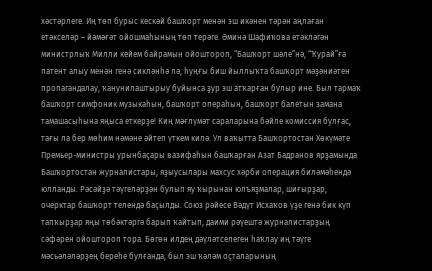хәстәрлеге. Иң төп бурыс кескәй башҡорт менән эш икәнен тәрән аңлаған етәкселәр – йәмәғәт ойошмаһының төп терәге. Әминә Шафиҡова етәкләгән министрлыҡ Милли кейем байрамын ойоштороп, “Башҡорт шәле”нә, “Ҡурай”ға патент алыу менән генә сикләнһә лә, һуңғы биш йыллыҡта башҡорт мәҙәниәтен пропагандалау, ҡанунилаштырыу буйынса ҙур эш атҡарған булыр ине. Был тармаҡ башҡорт симфоник музыкаһын, башҡорт операһын, башҡорт балетын замана тамашасыһына яңыса еткерҙе! Киң мәғлүмәт сараларына бәйле комиссия булғас, тағы ла бер мөһим нәмәне әйтеп үткем килә. Ул ваҡытта Башҡортостан Хөкүмәте Премьер-министры урынбаҫары вазифаһын башҡарған Азат Бадранов ярҙамында Башҡортостан журналистары, яҙыусылары махсус хәрби операция биләмәһендә юлланды. Рәсәйҙә тәүгеләрҙән булып яу ҡырынан юлъяҙмалар, шиғырҙар, очерктар башҡорт телендә баҫылды. Союз рәйесе Вәдүт Исхаҡов үҙе генә бик күп тапҡырҙар яңы төбәктәргә барып ҡайтып, даими рәүештә журналистарҙың сәфәрен ойоштороп тора. Бөгөн илдең дәүләтселеген һаҡлау иң тәүге мәсьәләләрҙең береһе булғанда, был эш ҡәләм оҫталарының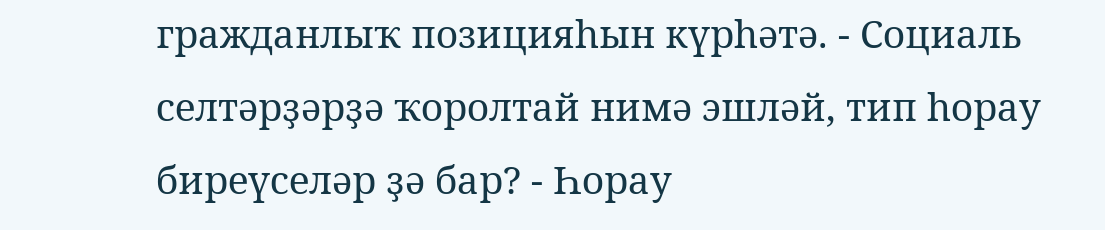гражданлыҡ позицияһын күрһәтә. - Социаль селтәрҙәрҙә ҡоролтай нимә эшләй, тип һорау биреүселәр ҙә бар? - Һорау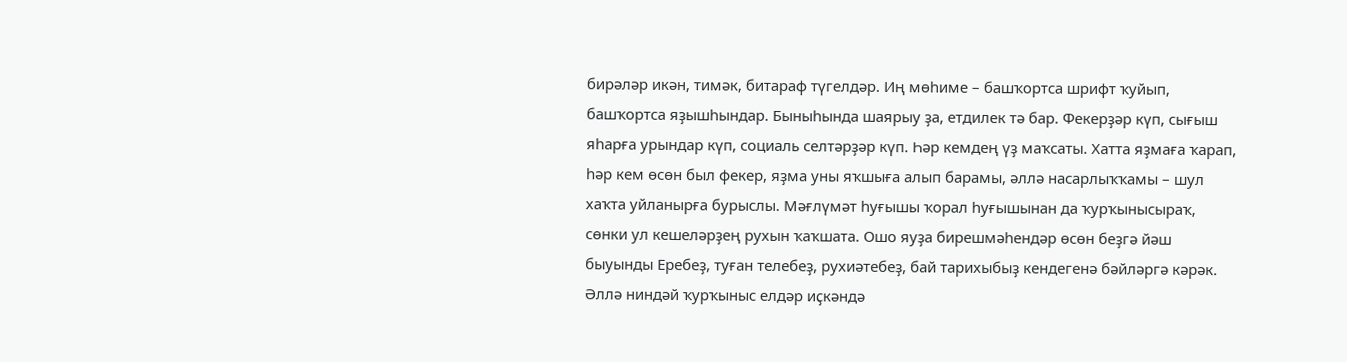бирәләр икән, тимәк, битараф түгелдәр. Иң мөһиме – башҡортса шрифт ҡуйып, башҡортса яҙышһындар. Быныһында шаярыу ҙа, етдилек тә бар. Фекерҙәр күп, сығыш яһарға урындар күп, социаль селтәрҙәр күп. Һәр кемдең үҙ маҡсаты. Хатта яҙмаға ҡарап, һәр кем өсөн был фекер, яҙма уны яҡшыға алып барамы, әллә насарлыҡҡамы – шул хаҡта уйланырға бурыслы. Мәғлүмәт һуғышы ҡорал һуғышынан да ҡурҡынысыраҡ, сөнки ул кешеләрҙең рухын ҡаҡшата. Ошо яуҙа бирешмәһендәр өсөн беҙгә йәш быуынды Еребеҙ, туған телебеҙ, рухиәтебеҙ, бай тарихыбыҙ кендегенә бәйләргә кәрәк. Әллә ниндәй ҡурҡыныс елдәр иҫкәндә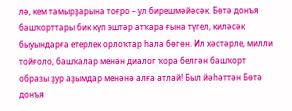лә, кем тамырҙарына тоғро – ул бирешмәйәсәк. Бөтә донъя башҡорттары бик күп эштәр атҡара ғына түгел, киләсәк быуындарға етерлек орлоҡтар һала бөгөн. Ил хәстәрле, милли тойғоло, башҡалар менән диалог ҡора белгән башҡорт образы ҙур аҙымдар менәнә алға атлай! Был йәһәттән Бөтә донъя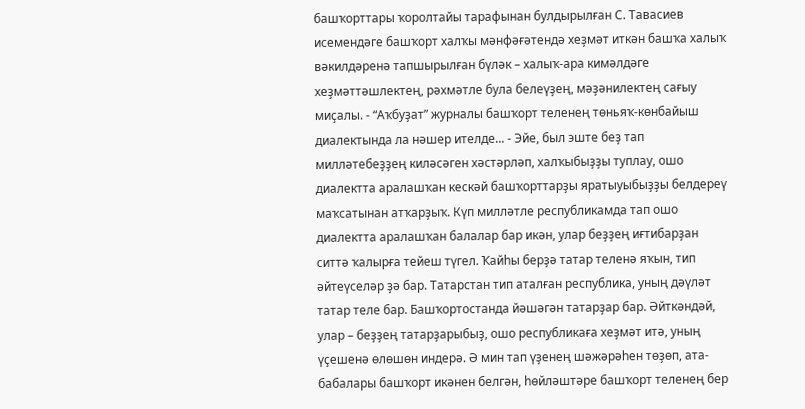башҡорттары ҡоролтайы тарафынан булдырылған С. Тавасиев исемендәге башҡорт халҡы мәнфәғәтендә хеҙмәт иткән башҡа халыҡ вәкилдәренә тапшырылған бүләк – халыҡ-ара кимәлдәге хеҙмәттәшлектең, рәхмәтле була белеүҙең, мәҙәнилектең сағыу миҫалы. - “Аҡбуҙат” журналы башҡорт теленең төньяҡ-көнбайыш диалектында ла нәшер ителде... - Эйе, был эште беҙ тап милләтебеҙҙең киләсәген хәстәрләп, халҡыбыҙҙы туплау, ошо диалектта аралашҡан кескәй башҡорттарҙы яратыуыбыҙҙы белдереү маҡсатынан атҡарҙыҡ. Күп милләтле республикамда тап ошо диалектта аралашҡан балалар бар икән, улар беҙҙең иғтибарҙан ситтә ҡалырға тейеш түгел. Ҡайһы берҙә татар теленә яҡын, тип әйтеүселәр ҙә бар. Татарстан тип аталған республика, уның дәүләт татар теле бар. Башҡортостанда йәшәгән татарҙар бар. Әйткәндәй, улар – беҙҙең татарҙарыбыҙ, ошо республикаға хеҙмәт итә, уның үҫешенә өлөшөн индерә. Ә мин тап үҙенең шәжәрәһен төҙөп, ата-бабалары башҡорт икәнен белгән, һөйләштәре башҡорт теленең бер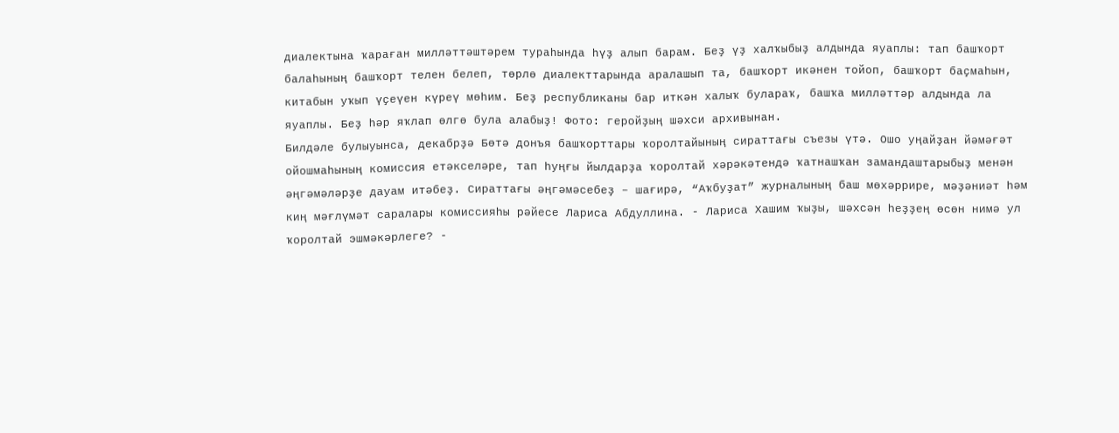диалектына ҡараған милләттәштәрем тураһында һүҙ алып барам. Беҙ үҙ халҡыбыҙ алдында яуаплы: тап башҡорт балаһының башҡорт телен белеп, төрлө диалекттарында аралашып та, башҡорт икәнен тойоп, башҡорт баҫмаһын, китабын уҡып үҫеүен күреү мөһим. Беҙ республиканы бар иткән халыҡ булараҡ, башҡа милләттәр алдында ла яуаплы. Беҙ һәр яҡлап өлгө була алабыҙ! Фото: геройҙың шәхси архивынан.
Билдәле булыуынса, декабрҙә Бөтә донъя башҡорттары ҡоролтайының сираттағы съезы үтә. Ошо уңайҙан йәмәғәт ойошмаһының комиссия етәкселәре, тап һуңғы йылдарҙа ҡоролтай хәрәкәтендә ҡатнашҡан замандаштарыбыҙ менән әңгәмәләрҙе дауам итәбеҙ. Сираттағы әңгәмәсебеҙ – шағирә, “Аҡбуҙат” журналының баш мөхәррире, мәҙәниәт һәм киң мәғлүмәт саралары комиссияһы рәйесе Лариса Абдуллина. - Лариса Хашим ҡыҙы, шәхсән һеҙҙең өсөн нимә ул ҡоролтай эшмәкәрлеге? -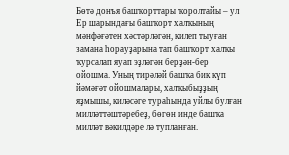Бөтә донъя башҡорттары ҡоролтайы – ул Ер шарындағы башҡорт халҡының мәнфәғәтен хәстәрләгән, килеп тыуған замана һорауҙарына тап башҡорт халҡы ҡурсалап яуап эҙләгән берҙән-бер ойошма. Уның тирәләй башҡа бик күп йәмәғәт ойошмалары, халҡыбыҙҙың яҙмышы, киләсәге тураһында уйлы булған милләттәштәребеҙ, бөгөн инде башҡа милләт вәкилдәре лә тупланған.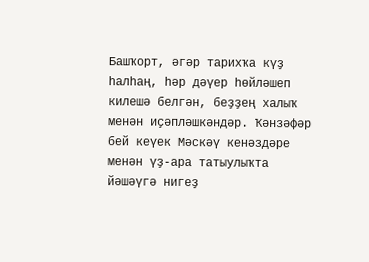Башҡорт, әгәр тарихҡа күҙ һалһаң, һәр дәүер һөйләшеп килешә белгән, беҙҙең халыҡ менән иҫәпләшкәндәр. Ҡәнзәфәр бей кеүек Мәскәү кенәздәре менән үҙ-ара татыулыҡта йәшәүгә нигеҙ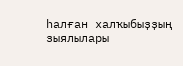һалған халҡыбыҙҙың зыялылары